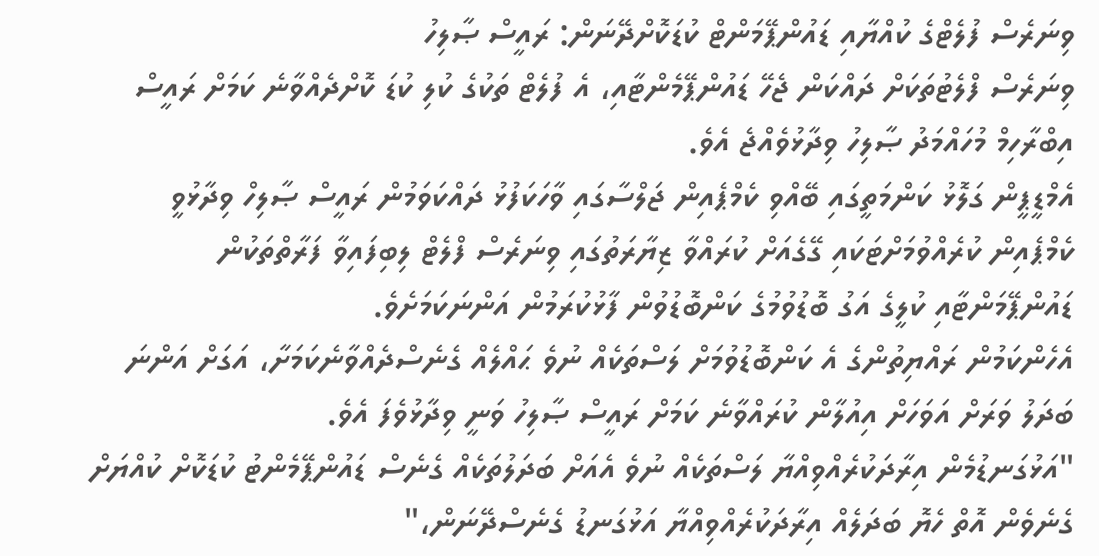ވިނަރެސް ފުލެޓްގެ ކުއްޔާއި ޑައުންޕޭމަންޓް ކުޑަކޮށްދޭނަން: ރައީސް ޞާލިހު
ވިނަރެސް ފްލެޓުތަކަށް ދައްކަން ޖެހޭ ޑައުންޕޭމެންޓާއި، އެ ފުލެޓް ތަކުގެ ކުލި ކުޑަ ކޮށްދެއްވާނެ ކަމަށް ރައީސް އިބްރާހިމް މުހައްމަދު ޞާލިހު ވިދާޅުވެއްޖެ އެވެ.
އެމްޑީޕީން ގަލޮޅު ކަންމަތީގައި ބޭއްވި ކެމްޕެއިން ޖަލްސާގައި ވާހަކަފުޅު ދައްކަވަމުން ރައީސް ޞާލިހް ވިދާޅުވީ ކެމްޕެއިން ކުރެއްވުމަށްޓަކައި ގޭގެއަށް ކުރައްވާ ޒިޔާރަތުގައި ވިނަރެސް ފްލެޓް ލިބިފައިވާ ފަރާތްތަކުން ޑައުންޕޭމަންޓާއި ކުލީގެ އަގު ބޮޑުވުމުގެ ކަންބޮޑުވުން ފާޅުކުރަމުން އަންނަކަމަށެވެ.
އެހެންކަމުން ރައްޔިތުންގެ އެ ކަންބޮޑުވުމަށް ލަސްތަކެއް ނުވެ ޙައްލެއް ގެނެސްދެއްވާނެކަމަށާ، އަގަށް އަންނަ ބަދަލު ވަރަށް އަވަހަށް އިއުލާން ކުރައްވާނެ ކަމަށް ރައީސް ޞާލިހު ވަނީ ވިދާޅުވެފަ އެވެ.
"އަޅުގަނޑުމެން އިރާދަކުރެއްވިއްޔާ ލަސްތަކެއް ނުވެ އެއަށް ބަދަލުތަކެއް ގެނެސް ޑައުންޕޭމެންޓު ކުޑަކޮށް ކުއްޔަށް ގެނެވެން އޮތް ހެޔޮ ބަދަލެއް އިރާދަކުރެއްވިއްޔާ އަޅުގަނޑު ގެނެސްދޭނަން،"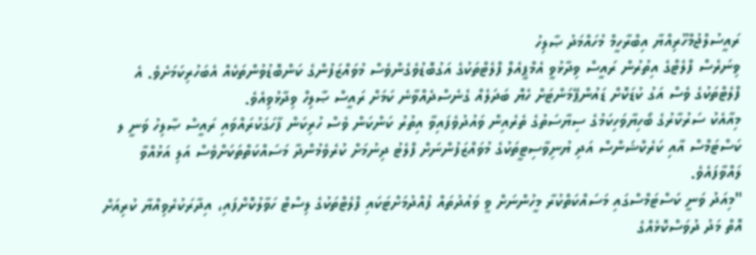ރައީސުލްޖުމްހޫރިއްޔާ އިބްރާހީމް މުހައްމަދު ޞާލިހު
ވިނަރެސް ފްލެޓްގެ އިތުރުން ރައީސް ވިދާޅުވީ އެމްޕީއެލް ފްލެޓްތަކުގެ އަގުބޮޑުވެގެންވެސް މުވައްޒަފުންގެ ކަންބޮޑުވުންތަކެއް އެބަހުރިކަމަށެވެ. އެ ފްލެޓްތަކުގެ ވެސް އަގު ކުޑަކޮށް ޑައުންޕޭމަންޓަށް ހެޔޮ ބަދަލެއް ގެނެސްދެއްވާނެ ކަމަށް ރައީސް ޞާލިހް ވިދާޅުވިއެވެ.
މިއާއެކު ސަރުކާރުގެ ބޯހިޔާވަހިކަމުގެ ސިޔާސަތުގެ ތެރެއިން ވައުދުވެފައިވާ އިތުރު ކަންކަން ވެސް ހުރިކަން ފާހަގަކުރައްވައި ރައީސް ޞާލިހު ވަނީ ލ ކަސްޓަމްސް އާއި ކަރެކްޝަންސް އަދި ޔުނިވާސިޓީތަކުގެ މުވައްޒަފުންނަށް ފްލެޓު ދިނުމަށް ކުރެވެމުންދާ މަސައްކަތްތަކަށްވެސް އަލި އަޅުއްވާ ލައްވާފައެވެ.
"މިއަދު ވަނީ ކަސްޓަމްސްގައި މަސައްކަތްކުރާ މީހުންނަށް ވީ ވައުދުތައް ފުއްދުމަށްޓަކައި ފްލެޓްތަކުގެ ލިސްޓް ހަވާލުކޮށްފައި، އިދާރަކުރެވިއްޔާ ކުރިއަށް އޮތް މަދު ދުވަސްކޮޅެއްގެ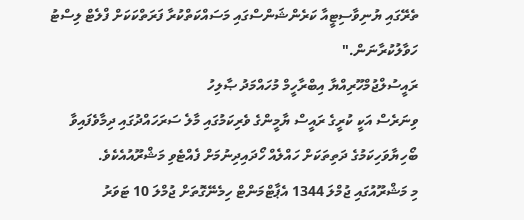ތެރޭގައި ޔުނިވާސިޓީއާ ކަރެންޝަންސްގައި މަސައްކަތްކުރާ ފަރަތްކަކަށް ފްލެޓް ލިސްޓު ހަވާލުކުރާނަން."
ރައީސުލްޖުމްހޫރިއްޔާ އިބްރާހީމް މުހައްމަދު ޞާލިހު
ވިނަރެސް އަކީ ކުރީގެ ރައީސް ޔާމީންގެ ވެރިކަމުގައި މާލެ ސަރަހައްދުގައި ދިމާވެފައިވާ ބޯހިޔާވަހިކަމުގެ ދަތިތަކަށް ހައްލެއް ހޯދައިދިނުމަށް ފެއްޓެވި މަޝްރޫއުއެކެވެ.
މި މަޝްރޫއުގައި ޖުމްލަ 1344 އެޕާޓްމަންޓް ހިމެނޭގޮތަށް ޖުމްލަ 10 ޓަވަރު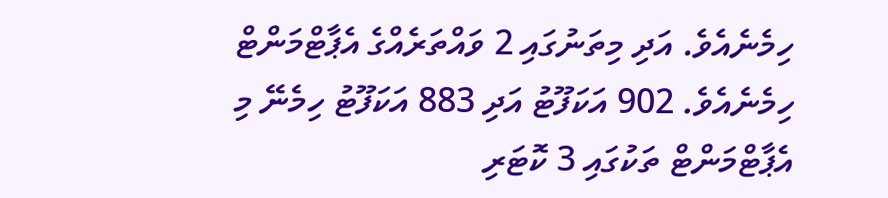ހިމެނެއެވެ. އަދި މިތަނުގައި 2 ވައްތަރެއްގެ އެޕާޓްމަންޓް ހިމެނެއެވެ. 902 އަކަފޫޓު އަދި 883 އަކަފޫޓު ހިމެނޭ މި އެޕާޓްމަންޓް ތަކުގައި 3 ކޮޓަރި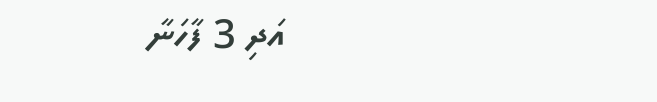އަދި 3 ފާހަނާ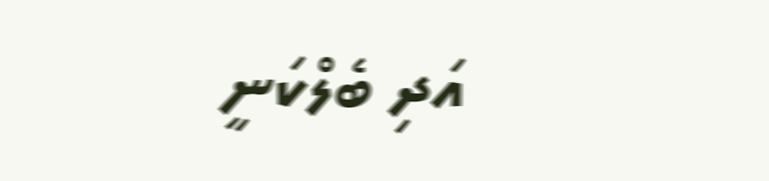އަދި ބެލްކަނީ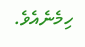ހިމެނެއެވެ.